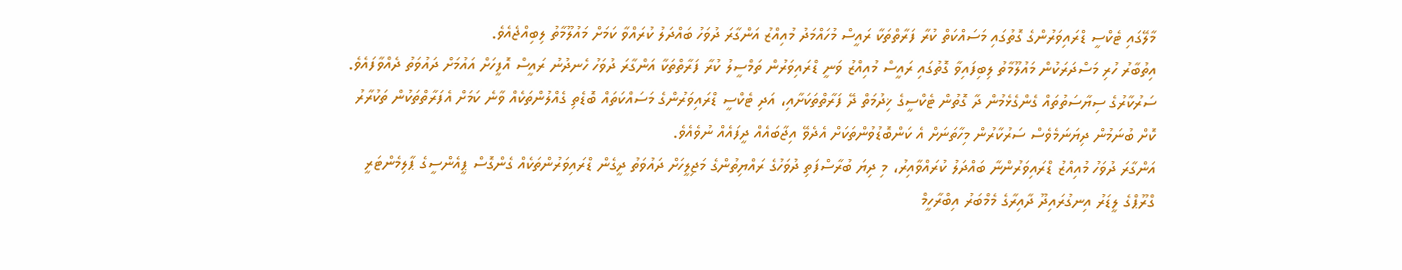މާލޭގައި ޓެކްސީ ޑްރައިވަރުންގެ ގޮތުގައި މަސައްކަތް ކުރާ ފަރާތްތަކާ ރައީސް މުހައްމަދު މުއިއްޒު އަންގާރަ ދުވަހު ބައްދަލު ކުރައްވާ ކަމަށް މައުލޫމާތު ލިބިއްޖެއެވެ.
އިތުބާރު ހުރި މަސްދަރަކުން މައުލޫމާތު ލިބިފައިވާ ގޮތުގައި ރައީސް މުއިއްޒު ވަނީ ޑްރައިވަރުން ތަމްސީލު ކުރާ ފަރާތްތަކާ އަންގާރަ ދުވަހު ހެނދުނު ރައީސް އޮފީހަށް އައުމަށް ދައުވަތު ދެއްވާފައެވެ.
ސަރުކާރުގެ ސިޔާސަތުތައް ގެންގެޅެމުން ދާ ގޮތުން ޓެކްސީގެ ޚިދުމަތް ދޭ ފަރާތްތަކަށާއި، އަދި ޓެކްސީ ޑްރައިވަރުންގެ މަސައްކަތައް ބޮޑެތި ގެއްލުންތަކެއް ވާނެ ކަމަށް އެފަރާތްތަކުން ތަކުރާރު ކޮށް ބުނަމުން ދިޔަނަމެވެސް ސަރުކާރުން މިހާތަނަށް އެ ކަންބޮޑުވުންތަކަށް އެދެވޭ އިޖާބައެއް ދީފައެއް ނުވެއެވެ.
އަންގާރަ ދުވަހު މުއިއްޒު ޑްރައިވަރުންނާ ބައްދަލު ކުރައްވާއިރު، މި ދިޔަ ބުރާސްފަތި ދުވަހުގެ ރައްޔިތުންގެ މަޖިލީހަށް ދައުވަތު ދީގެން ޑްރައިވަރުންތަކެއް ގެންގޮސް ޕީއެންސީގެ ޕާލިމެންޓަރީ ގްރޫޕްގެ ލީޑަރު އިނގުރައިދޫ ދާއިރާގެ މެމްބަރު އިބްރާހީމް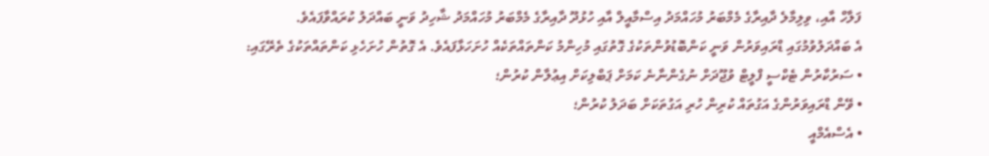ފަލާހް އާއި، ވިލިމާލެ ދާއިރާގެ މެމްބަރު މުހައްމަދު އިސްމާއީލް އާއި ހުޅުދޫ ދާއިރާގެ މެމްބަރު މުހައްމަދު ޝާހިދު ވަނީ ބައްދަލު ކުރައްވާފައެވެ.
އެ ބައްދަލުވުމުގައި ޑްރައިވަރުން ވަނީ ކަންބޮޑުވުންތަކުގެ ގޮތުގައި މުހިންމު ކަންތައްތަކެއް ހުށަހަޅާފައެވެ. އެ ގޮތުން ހުށަހެޅި ކަންތައްތަކުގެ ތެރޭގައި:
• ސަރުކާރުން ޓެކްސީ ފްލީޓް ވުޖޫދަށް ނުގެންނާނެ ކަމަށް ޕަބްލިކަށް އިޢުލާން ކުރުން؛
• ވޭން ޑްރައިވަރުންގެ އަގުތައް ކުރިން ހުރި އަގުތަކަށް ބަދަލު ކުރުން؛
• އެސްއެމްއީ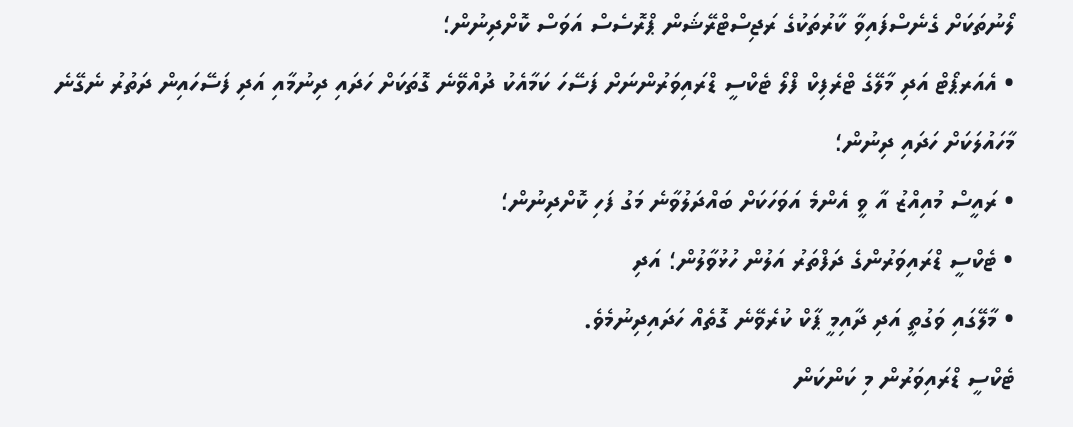ލޯނުތަކަށް ގެނެސްފައިވާ ކާރުތަކުގެ ރަޖިސްޓްރޭޝަން ޕްރޮސެސް އަވަސް ކޮށްދިނުން؛
• އެއަރޕޯޓް އަދި މާލޭގެ ޓްރެފިކް ފްލޯ ޓެކްސީ ޑްރައިވަރުންނަށް ފަސޭހަ ކަމާއެކު ދުއްވޭނެ ގޮތަކަށް ހަދައި ދިނުމާއި އަދި ފަސޭހައިން ދަތުރު ނެގޭނެ މާހައުލަކަށް ހަދައި ދިނުން؛
• ރައީސް މުއިއްޒު އާ ވީ އެންމެ އަވަހަކަށް ބައްދަލުވާނެ މަގު ފަހި ކޮށްދިނުން؛
• ޓެކްސީ ޑްރައިވަރުންގެ ދަފްތަރު އަލުން ހުޅުވާލުން؛ އަދި
• މާލޭގައި ވަގުތީ އަދި ދާއިމީ ޕާކް ކުރެވޭނެ ގޮތެއް ހަދައިދިނުމެވެ.
ޓެކްސީ ޑްރައިވަރުން މި ކަންކަން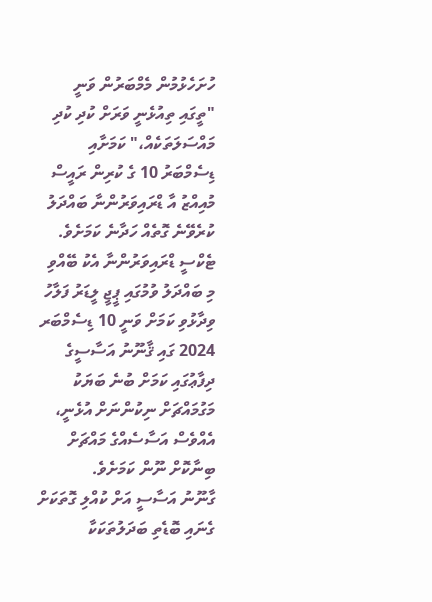ހުށަހެޅުމުން މެމްބަރުން ވަނީ "ތީގައި ތިއުޅެނީ ވަރަށް ކުދި ކުދި މައްސަލަތަކެއް،" ކަމަށާއި ޑިސެމްބަރު 10 ގެ ކުރިން ރައީސް މުއިއްޒު އާ ޑްރައިވަރުންނާ ބައްދަލު ކުރެވޭނެ ގޮތެއް ހަދާނެ ކަމަށެވެ.
ޓެކްސީ ޑްރައިވަރުންނާ އެކު ބޭއްވި މި ބައްދަލު ވުމުގައި ޕީޖީ ލީޑަރު ފަލާހު ވިދާޅުވި ކަމަށް ވަނީ 10 ޑިސެމްބަރ 2024 ގައި ޤާނޫނު އަސާސީގެ ދިފާޢުގައި ކަމަށް ބުނެ ބަޔަކު މަގުމައްޗަށް ނިކުންނަށް އުޅެނީ، އެއްވެސް އަސާސެއްގެ މައްޗަށް ބިނާކޮށް ނޫން ކަމަށެވެ.
ގާނޫނު އަސާސީ އަށް ކުއްލި ގޮތަކަށް ގެނައި ބޮޑެތި ބަދަލުތަކަކާ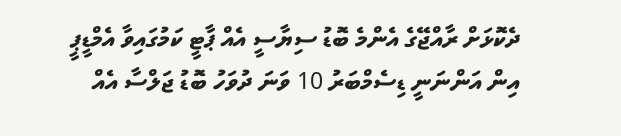ދެކޮޅަށް ރާއްޖޭގެ އެންމެ ބޮޑު ސިޔާސީ އެއް ޕާޓީ ކަމުގައިވާ އެމްޑީޕީ އިން އަންނަނީ ޑިސެމްބަރު 10 ވަނަ ދުވަހު ބޮޑު ޖަލްސާ އެއް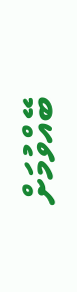ބޭއްވުމަށް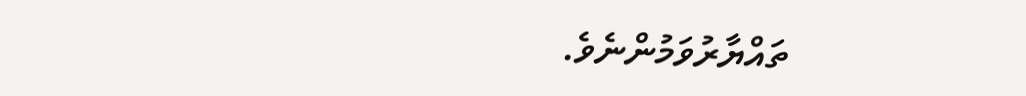ތައްޔާރުވަމުންނެވެ.